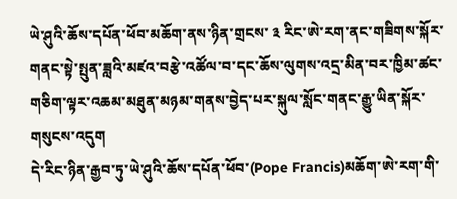ཡེ་ཤུའི་ཆོས་དཔོན་ཕོབ་མཆོག་ནས་ཉིན་གྲངས་ ༣ རིང་ཨེ་རག་ནང་གཟིགས་སྐོར་གནང་སྟེ་སྤུན་ཟླའི་མཛའ་བརྩེ་འཚོལ་བ་དང་ཆོས་ལུགས་འདྲ་མིན་བར་ཁྱིམ་ཚང་གཅིག་ལྟར་འཆམ་མཐུན་མཉམ་གནས་བྱེད་པར་སྐུལ་སློང་གནང་རྒྱུ་ཡིན་སྐོར་གསུངས་འདུག
དེ་རིང་ཉིན་རྒྱབ་ཏུ་ཡེ་ཤུའི་ཆོས་དཔོན་ཕོབ་(Pope Francis)མཆོག་ཨེ་རག་གི་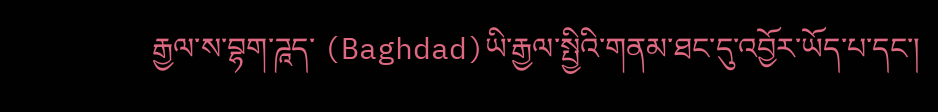རྒྱལ་ས་བྷག་ཌཱད་ (Baghdad)ཡི་རྒྱལ་སྤྱིའི་གནམ་ཐང་དུ་འབྱོར་ཡོད་པ་དང་།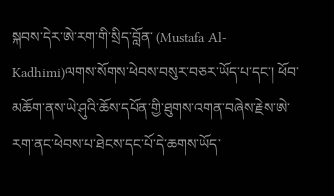སྐབས་དེར་ཨེ་རག་གི་སྲིད་བློན་ (Mustafa Al-Kadhimi)ལགས་སོགས་ཕེབས་བསུར་བཅར་ཡོད་པ་དང་། ཕོབ་མཆོག་ནས་ཡེ་ཤུའི་ཆོས་དཔོན་གྱི་ཐུགས་འགན་བཞེས་རྗེས་ཨེ་རག་ནང་ཕེབས་པ་ཐེངས་དང་པོ་དེ་ཆགས་ཡོད་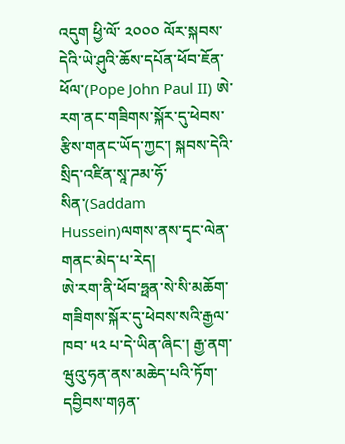འདུག ཕྱི་ལོ་ ༢༠༠༠ ལོར་སྐབས་དེའི་ཡེ་ཤུའི་ཆོས་དཔོན་ཕོབ་ཇོན་ཕོལ་(Pope John Paul II) ཨེ་རག་ནང་གཟིགས་སྐོར་དུ་ཕེབས་རྩིས་གནང་ཡོད་ཀྱང་། སྐབས་དེའི་སྲིད་འཛིན་སཱ་ཌམ་ཧོ་སིན་(Saddam Hussein)ལགས་ནས་དྭང་ལེན་གནང་མེད་པ་རེད།
ཨེ་རག་ནི་ཕོབ་ཧྥན་སེ་སི་མཆོག་གཟིགས་སྐོར་དུ་ཕེབས་སའི་རྒྱལ་ཁབ་ ༥༢ པ་དེ་ཡིན་ཞིང་། རྒྱ་ནག་ཝུའུ་ཧན་ནས་མཆེད་པའི་ཏོག་དབྱིབས་གཉན་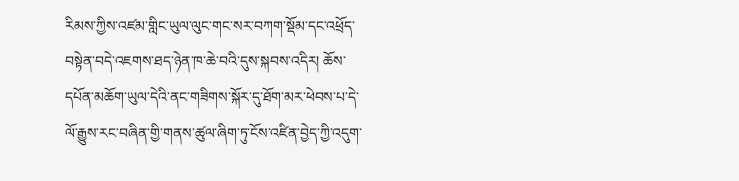རིམས་ཀྱིས་འཛམ་གླིང་ཡུལ་ལུང་གང་སར་བཀག་སྡོམ་དང་འཕྲོད་བསྟེན་བདེ་འཇགས་ཐད་ཉེན་ཁ་ཆེ་བའི་དུས་སྐབས་འདིར། ཆོས་དཔོན་མཆོག་ཡུལ་དེའི་ནང་གཟིགས་སྐོར་དུ་ཐོག་མར་ཕེབས་པ་དེ་ལོ་རྒྱུས་རང་བཞིན་གྱི་གནས་ཚུལ་ཞིག་ཏུ་ངོས་འཛིན་བྱེད་ཀྱི་འདུག་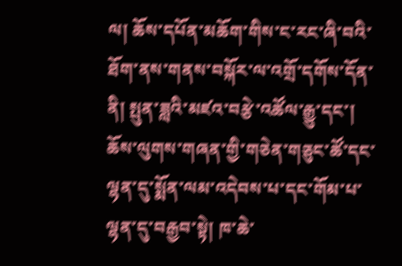ལ། ཆོས་དཔོན་མཆོག་གིས་ང་རང་ཞི་བའི་ཐོག་ནས་གནས་བསྐོར་ལ་འགྲོ་དགོས་དོན་ནི། སྤུན་ཟླའི་མཛའ་བརྩེ་འཚོལ་རྒྱུ་དང་། ཆོས་ལུགས་གཞན་གྱི་གཅེན་གཅུང་ཚོ་དང་ལྷན་དུ་སྨོན་ལམ་འདེབས་པ་དང་གོམ་པ་ལྷན་དུ་བརྒྱབ་སྟེ། ཁ་ཆེ་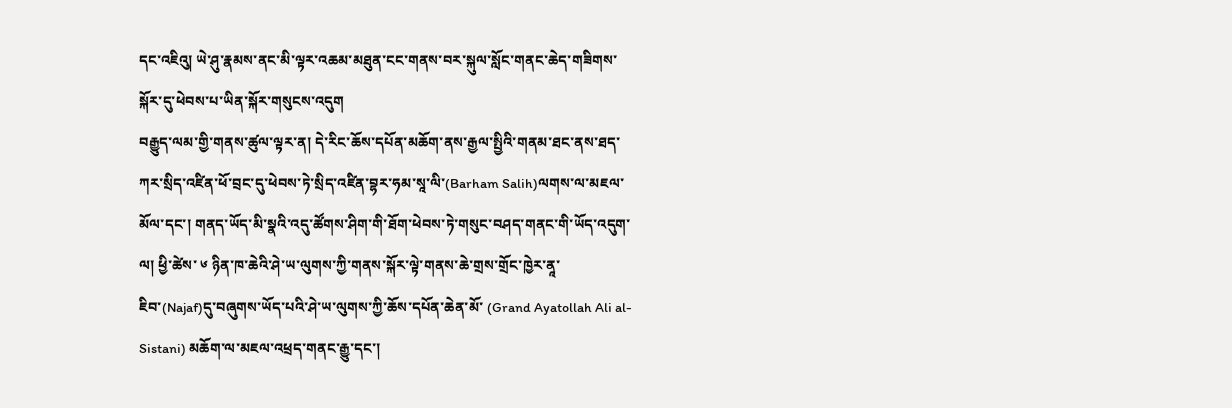དང་འཇིའུ། ཡེ་ཤུ་རྣམས་ནང་མི་ལྟར་འཆམ་མཐུན་ངང་གནས་བར་སྐུལ་སློང་གནང་ཆེད་གཟིགས་སྐོར་དུ་ཕེབས་པ་ཡིན་སྐོར་གསུངས་འདུག
བརྒྱུད་ལམ་གྱི་གནས་ཚུལ་ལྟར་ན། དེ་རིང་ཆོས་དཔོན་མཆོག་ནས་རྒྱལ་སྤྱིའི་གནམ་ཐང་ནས་ཐད་ཀར་སྲིད་འཛིན་ཕོ་བྲང་དུ་ཕེབས་ཏེ་སྲིད་འཛིན་བྷར་ཧམ་སཱ་ལི་(Barham Salih)ལགས་ལ་མཇལ་མོལ་དང་། གནད་ཡོད་མི་སྣའི་འདུ་ཚོགས་ཤིག་གི་ཐོག་ཕེབས་ཏེ་གསུང་བཤད་གནང་གི་ཡོད་འདུག་ལ། ཕྱི་ཚེས་ ༦ ཉིན་ཁ་ཆེའི་ཤེ་ཡ་ལུགས་ཀྱི་གནས་སྐོར་ལྟེ་གནས་ཆེ་གྲས་གྲོང་ཁྱེར་ནཱ་ཇིབ་(Najaf)དུ་བཞུགས་ཡོད་པའི་ཤེ་ཡ་ལུགས་ཀྱི་ཆོས་དཔོན་ཆེན་མོ་ (Grand Ayatollah Ali al-Sistani) མཆོག་ལ་མཇལ་འཕྲད་གནང་རྒྱུ་དང་།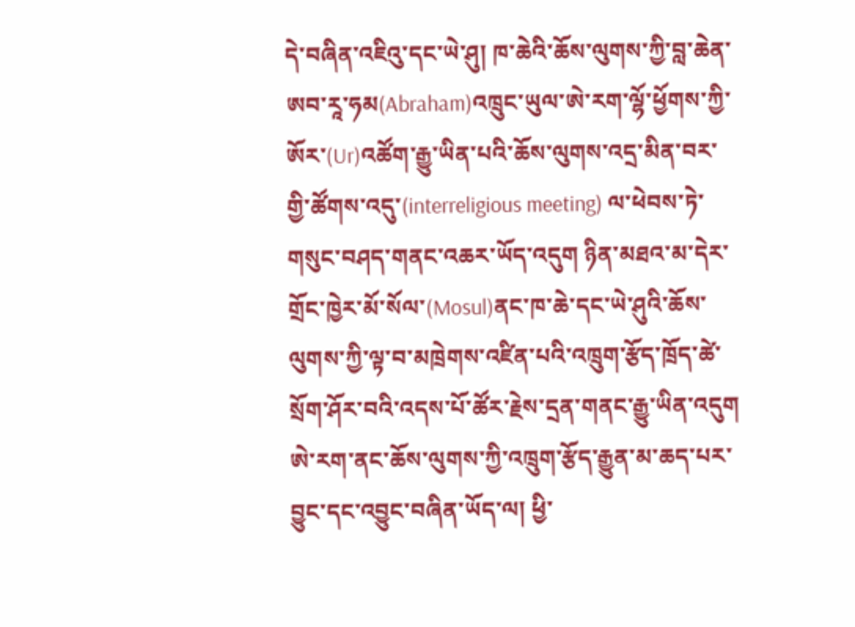དེ་བཞིན་འཇིའུ་དང་ཡེ་ཤུ། ཁ་ཆེའི་ཆོས་ལུགས་ཀྱི་བླ་ཆེན་ཨབ་རཱ་ཧམ(Abraham)འཁྲུང་ཡུལ་ཨེ་རག་ལྷོ་ཕྱོགས་ཀྱི་ཨོར་(Ur)འཚོག་རྒྱུ་ཡིན་པའི་ཆོས་ལུགས་འདྲ་མིན་བར་གྱི་ཚོགས་འདུ་(interreligious meeting) ལ་ཕེབས་ཏེ་གསུང་བཤད་གནང་འཆར་ཡོད་འདུག ཉིན་མཐའ་མ་དེར་གྲོང་ཁྱེར་མོ་སོལ་(Mosul)ནང་ཁ་ཆེ་དང་ཡེ་ཤུའི་ཆོས་ལུགས་ཀྱི་ལྟ་བ་མཁྲེགས་འཛིན་པའི་འཁྲུག་རྩོད་ཁྲོད་ཚེ་སྲོག་ཤོར་བའི་འདས་པོ་ཚོར་རྗེས་དྲན་གནང་རྒྱུ་ཡིན་འདུག
ཨེ་རག་ནང་ཆོས་ལུགས་ཀྱི་འཁྲུག་རྩོད་རྒྱུན་མ་ཆད་པར་བྱུང་དང་འབྱུང་བཞིན་ཡོད་ལ། ཕྱི་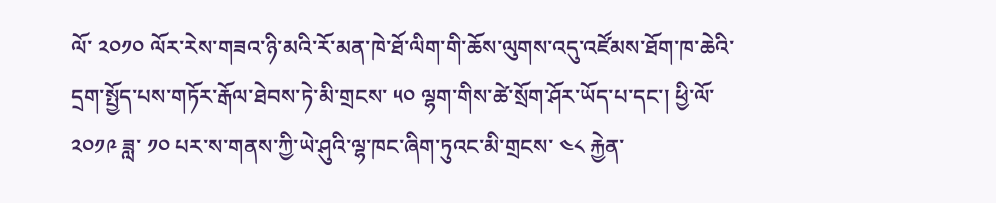ལོ་ ༢༠༡༠ ལོར་རེས་གཟའ་ཉི་མའི་རོ་མན་ཁེ་ཐོ་ལིག་གི་ཆོས་ལུགས་འདུ་འཛོམས་ཐོག་ཁ་ཆེའི་དྲག་སྤྱོད་པས་གཏོར་རྒོལ་ཐེབས་ཏེ་མི་གྲངས་ ༥༠ ལྷག་གིས་ཚེ་སྲོག་ཤོར་ཡོད་པ་དང་། ཕྱི་ལོ་ ༢༠༡༩ ཟླ་ ༡༠ པར་ས་གནས་ཀྱི་ཡེ་ཤུའི་ལྷ་ཁང་ཞིག་ཏུའང་མི་གྲངས་ ༤༨ རྐྱེན་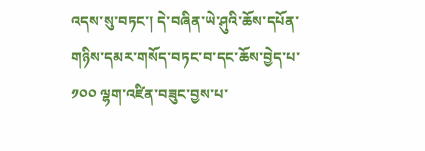འདས་སུ་བཏང་། དེ་བཞིན་ཡེ་ཤུའི་ཆོས་དཔོན་གཉིས་དམར་གསོད་བཏང་བ་དང་ཆོས་བྱེད་པ་ ༡༠༠ ལྷག་འཛིན་བཟུང་བྱས་པ་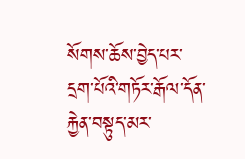སོགས་ཆོས་བྱེད་པར་དྲག་པོའི་གཏོར་རྒོལ་དོན་རྐྱེན་བསྟུད་མར་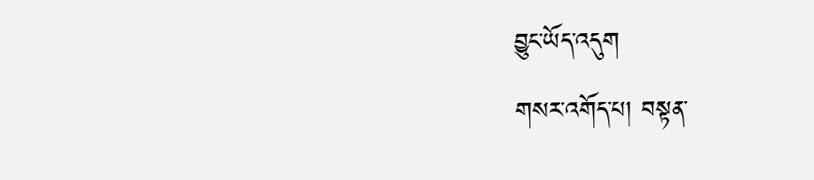བྱུང་ཡོད་འདུག
གསར་འགོད་པ། བསྟན་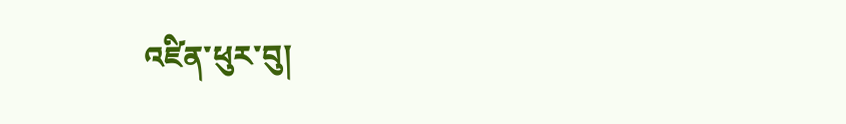འཛིན་ཕུར་བུ།